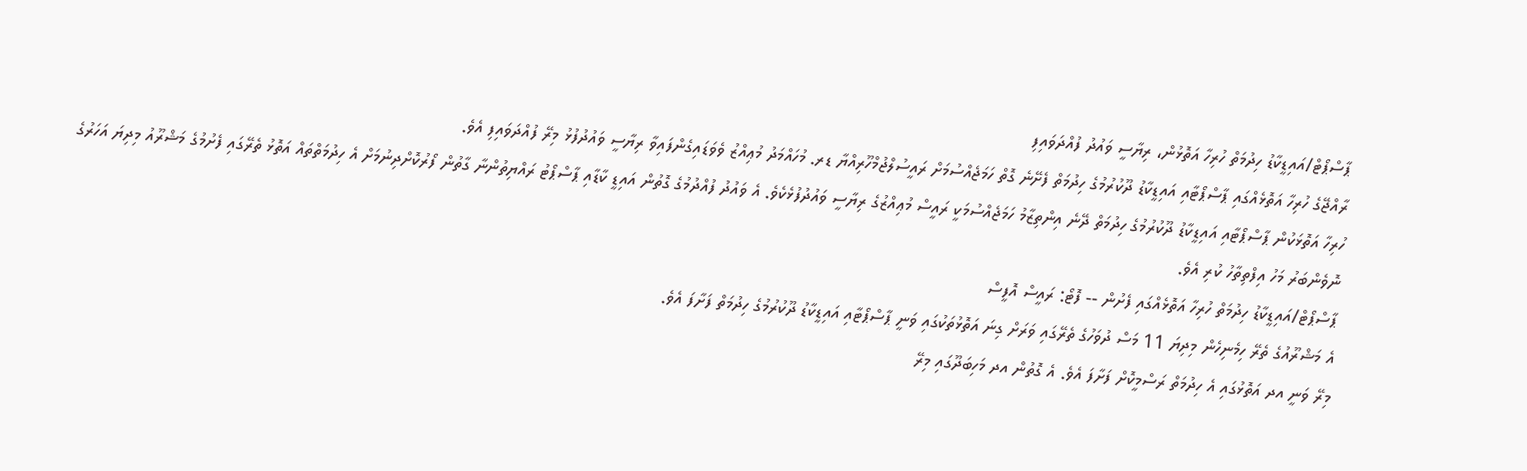ޕާސްޕޯޓް/އައިޑީކާޑު ހިދުމަތް ހުރިހާ އަތޮޅުން، ރިޔާސީ ވައުދު ފުއްދަވައިފި
ރާއްޖޭގެ ހުރިހާ އަތޮޅެއްގައި ޕާސްޕޯޓާއި އައިޑީކާޑު ދޫކުރުމުގެ ހިދުމަތް ފެށޭނެ ގޮތް ހަމަޖެއްސުމަށް ރައީސުލްޖުމްހޫރިއްޔާ ޑރ. މުހައްމަދު މުޢިއްޒު ވެވަޑައިގެންފައިވާ ރިޔާސީ ވައުދުފުޅު މިރޭ ފުއްދަވައިފި އެވެ.
ހުރިހާ އަތޮޅަކުން ޕާސްޕޯޓާއި އައިޑީކާޑު ދޫކުރުމުގެ ހިދުމަތް ދޭނެ އިންތިޒާމު ހަމަޖެއްސުމަކީ ރައީސް މުޢިއްޒުގެ ރިޔާސީ ވައުދުފުޅެކެވެ. އެ ވައުދު ފުއްދުމުގެ ގޮތުން އައިޑީ ކާޑާއި ޕާސްޕޯޓު ރައްޔިތުންނާ ގާތުން ފޯރުކޮށްދިނުމަށް އެ ހިދުމަތްތައް އަތޮޅު ތެރޭގައި ފެށުމުގެ މަޝްރޫއު މިދިޔަ އަހަރުގެ ނޮވެންބަރު މަހު އިފްތިތާހު ކުރި އެވެ.
ޕާސްޕޯޓް/އައިޑީކާޑު ހިދުމަތް ހުރިހާ އަތޮޅެއްގައި ފެށުން -- ފޮޓޯ: ރައީސް އޮފީސް
އެ މަޝްރޫއުގެ ތެރޭ ހިމެނިހެން މިދިޔަ 11 މަސް ދުވަހުގެ ތެރޭގައި ވަރަށް ގިނަ އަތޮޅުތަކުގައި ވަނީ ޕާސްޕޯޓާއި އައިޑީކާޑު ދޫކުރުމުގެ ހިދުމަތް ފަށާފަ އެވެ.
މިރޭ ވަނީ އދ އަތޮޅުގައި އެ ހިދުމަތް ރަސްމީކޮށް ފަށާފަ އެވެ. އެ ގޮތުން އދ މަހިބަދޫގައި މިރޭ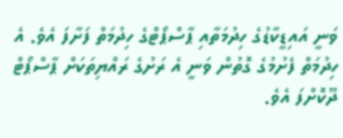ވަނީ އައިޑީކާޑުގެ ހިދުމަތާއި ޕާސްޕޯޓްގެ ހިދުމަތް ފަށާފަ އެވެ. އެ ހިދުމަތް ފެށުމުގެ ގޮތުން ވަނީ އެ ރަށުގެ ރައްޔިތަކަށް ޕާސްޕޯޓް ދޫކޮށްފަ އެވެ.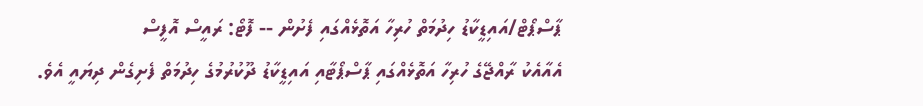ޕާސްޕޯޓް/އައިޑީކާޑު ހިދުމަތް ހުރިހާ އަތޮޅެއްގައި ފެށުން -- ފޮޓޯ: ރައީސް އޮފީސް
އެއާއެކު ރާއްޖޭގެ ހުރިހާ އަތޮޅެއްގައި ޕާސްޕޯޓާއި އައިޑީކާޑު ދޫކުރުމުގެ ހިދުމަތް ފެށިގެން ދިޔައީ އެވެ.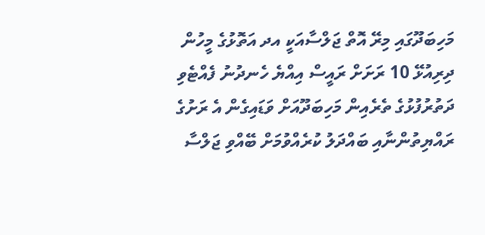މަހިބަދޫގައި މިރޭ އޮތް ޖަލްސާއަކީ އދ އަތޮޅުގެ މީހުން ދިރިއުޅޭ 10 ރަށަށް ރައީސް އިއްޔެ ހެނދުނު ފެއްޓެވި ދަތުރުފުޅުގެ ތެރެއިން މަހިބަދޫއަށް ވަޑައިގެން އެ ރަށުގެ ރައްޔިތުންނާއި ބައްދަލު ކުރެއްވުމަށް ބޭއްވި ޖަލްސާ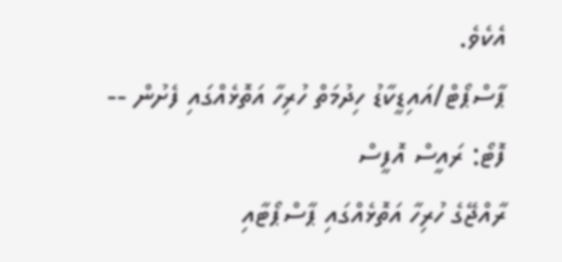އެކެވެ.
ޕާސްޕޯޓް/އައިޑީކާޑު ހިދުމަތް ހުރިހާ އަތޮޅެއްގައި ފެށުން -- ފޮޓޯ: ރައީސް އޮފީސް
ރާއްޖޭގެ ހުރިހާ އަތޮޅެއްގައި ޕާސްޕޯޓާއި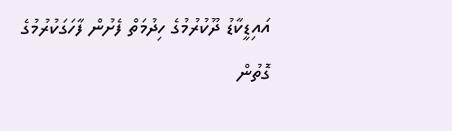އައިޑީކާޑު ދޫކުރުމުގެ ހިދުމަތް ފެށުން ފާހަގަކުރުމުގެ ގޮތުން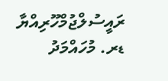ރައީސުލްޖުމްހޫރިއްޔާ ޑރ. މުހައްމަދު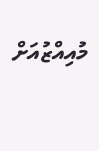މުއިއްޒުއަށް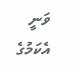ވަނީ އެކަމުގެ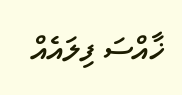ޚާއްސަ ފިލައެއް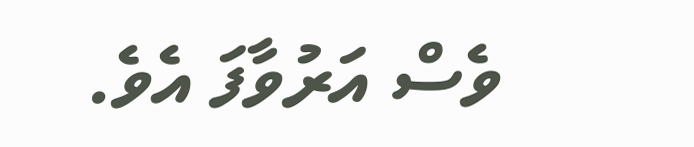ވެސް އަރުވާފަ އެވެ.